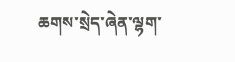ཆགས་སྲེད་ཞེན་ལྷག་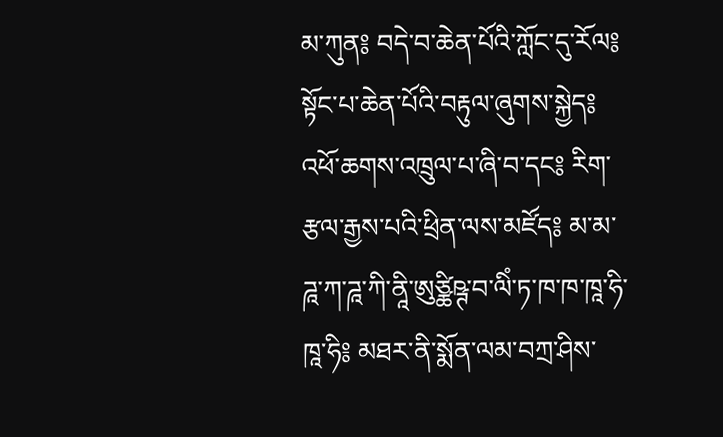མ་ཀུན༔ བདེ་བ་ཆེན་པོའི་ཀློང་དུ་རོལ༔ སྟོང་པ་ཆེན་པོའི་བརྟུལ་ཞུགས་སྐྱེད༔ འཕོ་ཆགས་འཁྲུལ་པ་ཞི་བ་དང༔ རིག་རྩལ་རྒྱས་པའི་ཕྲིན་ལས་མཛོད༔ མ་མ་ཌཱ་ཀ་ཌཱ་ཀི་ནཱི་ཨུཙྪིཥྚ་བ་ལིཾ་ཏ་ཁ་ཁ་ཁཱ་ཧི་ཁཱ་ཧི༔ མཐར་ནི་སྨོན་ལམ་བཀྲ་ཤིས་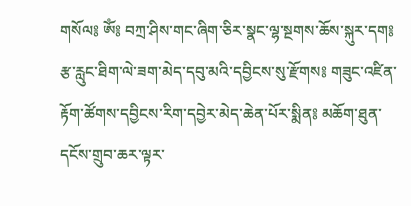གསོལ༔ ཨོཾ༔ བཀྲ་ཤིས་གང་ཞིག་ཅིར་སྣང་ལྷ་སྔགས་ཆོས་སྐུར་དག༔ རྩ་རླུང་ཐིག་ལེ་ཟག་མེད་དབུ་མའི་དབྱིངས་སུ་རྫོགས༔ གཟུང་འཛིན་རྟོག་ཚོགས་དབྱིངས་རིག་དབྱེར་མེད་ཆེན་པོར་སྨིན༔ མཆོག་ཐུན་དངོས་གྲུབ་ཆར་ལྟར་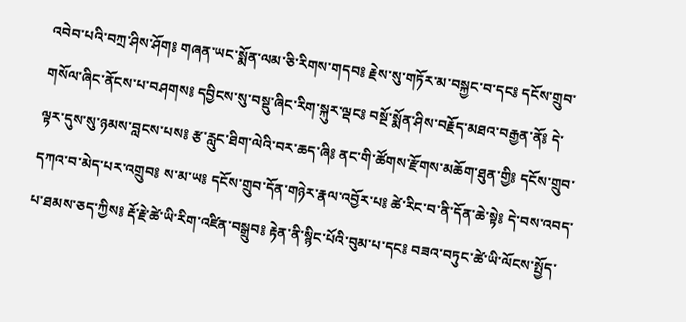འབེབ་པའི་བཀྲ་ཤིས་ཤོག༔ གཞན་ཡང་སྨོན་ལམ་ཅི་རིགས་གདབ༔ རྗེས་སུ་གཏོར་མ་བསྐྱང་བ་དང༔ དངོས་གྲུབ་གསོལ་ཞིང་ནོངས་པ་བཤགས༔ དབྱིངས་སུ་བསྡུ་ཞིང་རིག་སྐུར་ལྡང༔ བསྔོ་སྨོན་ཤིས་བརྗོད་མཐའ་བརྒྱན་ནོ༔ དེ་ལྟར་དུས་སུ་ཉམས་བླངས་པས༔ རྩ་རླུང་ཐིག་ལེའི་བར་ཆད་ཞི༔ ནང་གི་ཚོགས་རྫོགས་མཆོག་ཐུན་གྱི༔ དངོས་གྲུབ་དཀའ་བ་མེད་པར་འགྲུབ༔ ས་མ་ཡ༔ དངོས་གྲུབ་དོན་གཉེར་རྣལ་འབྱོར་པ༔ ཚེ་རིང་བ་ནི་དོན་ཆེ་སྟེ༔ དེ་བས་འབད་པ་ཐམས་ཅད་ཀྱིས༔ རྡོ་རྗེ་ཚེ་ཡི་རིག་འཛིན་བསྒྲུབ༔ རྟེན་ནི་སྙིང་པོའི་བུམ་པ་དང༔ བཟའ་བཏུང་ཚེ་ཡི་ལོངས་སྤྱོད་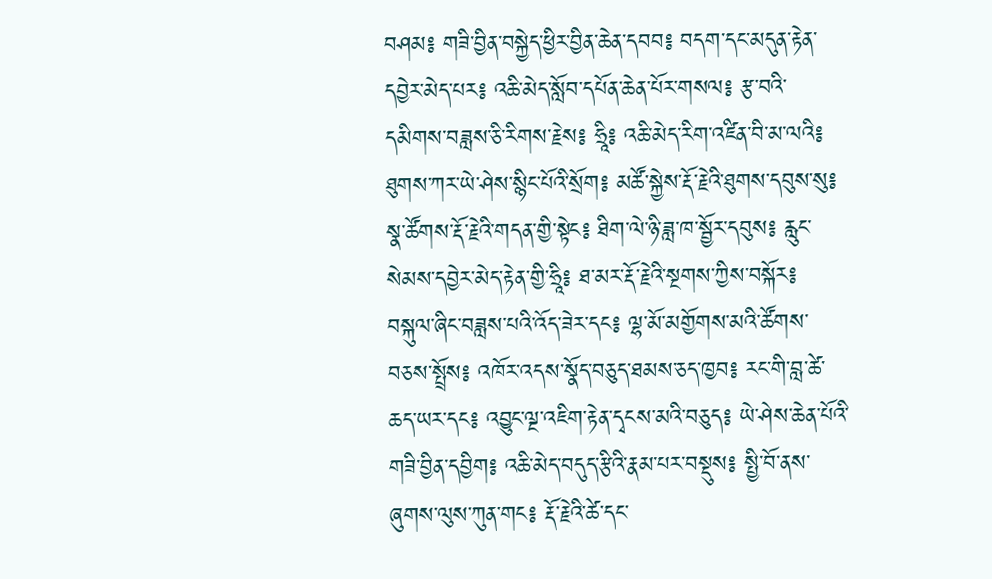བཤམ༔ གཟི་བྱིན་བསྐྱེད་ཕྱིར་བྱིན་ཆེན་དབབ༔ བདག་དང་མདུན་རྟེན་དབྱེར་མེད་པར༔ འཆི་མེད་སློབ་དཔོན་ཆེན་པོར་གསལ༔ རྩ་བའི་དམིགས་བཟླས་ཅི་རིགས་རྗེས༔ ཧྲཱི༔ འཆི་མེད་རིག་འཛིན་བི་མ་ལའི༔ ཐུགས་ཀར་ཡེ་ཤེས་སྙིང་པོའི་སྲོག༔ མཚོ་སྐྱེས་རྡོ་རྗེའི་ཐུགས་དབུས་སུ༔ སྣ་ཚོགས་རྡོ་རྗེའི་གདན་གྱི་སྟེང༔ ཐིག་ལེ་ཉི་ཟླ་ཁ་སྦྱོར་དབུས༔ རླུང་སེམས་དབྱེར་མེད་རྟེན་གྱི་ཧྲཱི༔ ཐ་མར་རྡོ་རྗེའི་སྔགས་ཀྱིས་བསྐོར༔ བསྐུལ་ཞིང་བཟླས་པའི་འོད་ཟེར་དང༔ ལྷ་མོ་མགྱོགས་མའི་ཚོགས་བཅས་སྤྲོས༔ འཁོར་འདས་སྣོད་བཅུད་ཐམས་ཅད་ཁྱབ༔ རང་གི་བླ་ཚེ་ཆད་ཡར་དང༔ འབྱུང་ལྔ་འཇིག་རྟེན་དྭངས་མའི་བཅུད༔ ཡེ་ཤེས་ཆེན་པོའི་གཟི་བྱིན་དབྱིག༔ འཆི་མེད་བདུད་རྩིའི་རྣམ་པར་བསྡུས༔ སྤྱི་བོ་ནས་ཞུགས་ལུས་ཀུན་གང༔ རྡོ་རྗེའི་ཚེ་དང་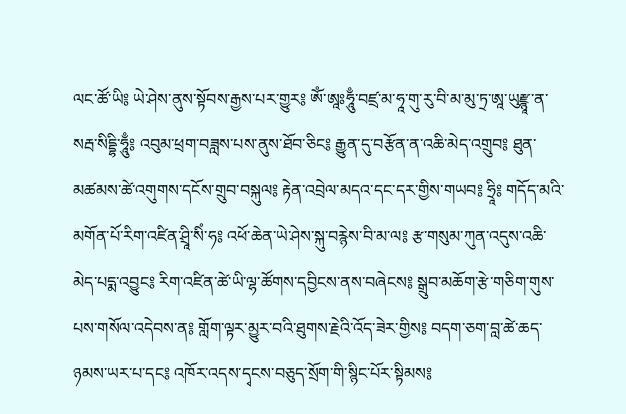ལང་ཚོ་ཡི༔ ཡེ་ཤེས་ནུས་སྟོབས་རྒྱས་པར་གྱུར༔ ཨོཾ་ཨཱཿཧཱུྃ་བཛྲ་མ་ཧཱ་གུ་རུ་བི་མ་མུ་ཏྲ་ཨཱ་ཡུརྫྙཱ་ན་སརྦ་སིདྡྷི་ཧཱུྃ༔ འབུམ་ཕྲག་བཟླས་པས་ནུས་ཐོབ་ཅིང༔ རྒྱུན་དུ་བརྩོན་ན་འཆི་མེད་འགྲུབ༔ ཐུན་མཚམས་ཚེ་འགུགས་དངོས་གྲུབ་བསྐུལ༔ རྟེན་འབྲེལ་མདའ་དང་དར་གྱིས་གཡབ༔ ཧྲཱི༔ གདོད་མའི་མགོན་པོ་རིག་འཛིན་ཤྲཱི་སིཾ་ཧ༔ འཕོ་ཆེན་ཡེ་ཤེས་སྐུ་བརྙེས་བི་མ་ལ༔ རྩ་གསུམ་ཀུན་འདུས་འཆི་མེད་པདྨ་འབྱུང༔ རིག་འཛིན་ཚེ་ཡི་ལྷ་ཚོགས་དབྱིངས་ནས་བཞེངས༔ སྒྲུབ་མཆོག་རྩེ་གཅིག་གུས་པས་གསོལ་འདེབས་ན༔ གློག་ལྟར་མྱུར་བའི་ཐུགས་རྗེའི་འོད་ཟེར་གྱིས༔ བདག་ཅག་བླ་ཚེ་ཆད་ཉམས་ཡར་པ་དང༔ འཁོར་འདས་དྭངས་བཅུད་སྲོག་གི་སྙིང་པོར་སྟིམས༔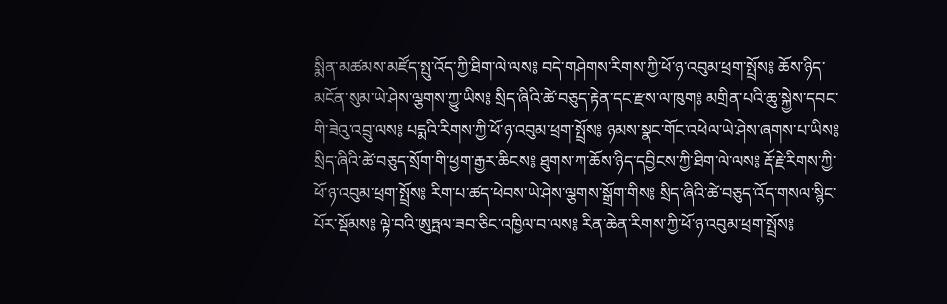སྨིན་མཚམས་མཛོད་སྤུ་འོད་ཀྱི་ཐིག་ལེ་ལས༔ བདེ་གཤེགས་རིགས་ཀྱི་ཕོ་ཉ་འབུམ་ཕྲག་སྤྲོས༔ ཆོས་ཉིད་མངོན་སུམ་ཡེ་ཤེས་ལྕགས་ཀྱུ་ཡིས༔ སྲིད་ཞིའི་ཚེ་བཅུད་རྟེན་དང་རྫས་ལ་ཁུག༔ མགྲིན་པའི་ཆུ་སྐྱེས་དབང་གི་ཟེའུ་འབྲུ་ལས༔ པདྨའི་རིགས་ཀྱི་ཕོ་ཉ་འབུམ་ཕྲག་སྤྲོས༔ ཉམས་སྣང་གོང་འཕེལ་ཡེ་ཤེས་ཞགས་པ་ཡིས༔ སྲིད་ཞིའི་ཚེ་བཅུད་སྲོག་གི་ཕྱག་རྒྱར་ཆིངས༔ ཐུགས་ཀ་ཆོས་ཉིད་དབྱིངས་ཀྱི་ཐིག་ལེ་ལས༔ རྡོ་རྗེ་རིགས་ཀྱི་ཕོ་ཉ་འབུམ་ཕྲག་སྤྲོས༔ རིག་པ་ཚད་ཕེབས་ཡེ་ཤེས་ལྕགས་སྒྲོག་གིས༔ སྲིད་ཞིའི་ཚེ་བཅུད་འོད་གསལ་སྙིང་པོར་སྡོམས༔ ལྟེ་བའི་ཨུཏྤལ་ཟབ་ཅིང་འཁྱིལ་བ་ལས༔ རིན་ཆེན་རིགས་ཀྱི་ཕོ་ཉ་འབུམ་ཕྲག་སྤྲོས༔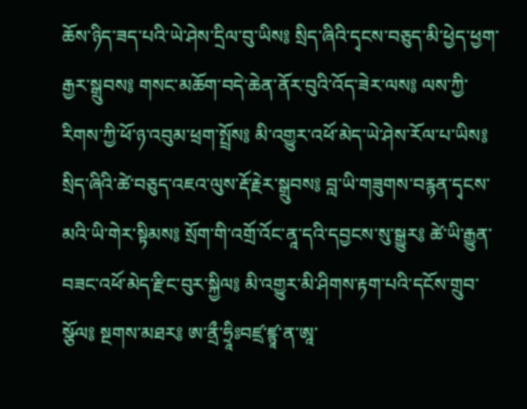ཆོས་ཉིད་ཟད་པའི་ཡེ་ཤེས་དྲིལ་བུ་ཡིས༔ སྲིད་ཞིའི་དྭངས་བཅུད་མི་ཕྱེད་ཕྱག་རྒྱར་སྒྲུབས༔ གསང་མཆོག་བདེ་ཆེན་ནོར་བུའི་འོད་ཟེར་ལས༔ ལས་ཀྱི་རིགས་ཀྱི་ཕོ་ཉ་འབུམ་ཕྲག་སྤྲོས༔ མི་འགྱུར་འཕོ་མེད་ཡེ་ཤེས་རོལ་པ་ཡིས༔ སྲིད་ཞིའི་ཚེ་བཅུད་འཇའ་ལུས་རྡོ་རྗེར་སྒྲུབས༔ བླ་ཡི་གཟུགས་བརྙན་དྭངས་མའི་ཡི་གེར་སྟིམས༔ སྲོག་གི་འགྲོ་འོང་ནཱ་དའི་དབྱངས་སུ་སྒྱུར༔ ཚེ་ཡི་རྒྱུན་བཟང་འཕོ་མེད་རྫིང་བུར་སྐྱིལ༔ མི་འགྱུར་མི་ཤིགས་རྟག་པའི་དངོས་གྲུབ་སྩོལ༔ སྔགས་མཐར༔ ཨ་ནྲྀ་ཧྲཱིཿབཛྲ་ཛྙཱ་ན་ཨཱ་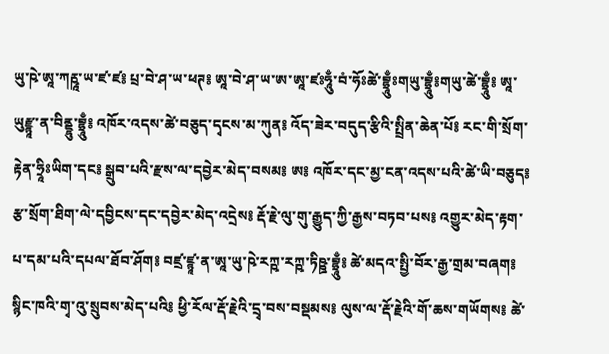ཡུ་ཥེ་ཨཱ་ཀརྵཱ་ཡ་ཛ་ཛ༔ པྲ་བེ་ཤ་ཡ་ཕཊ༔ ཨཱ་བེ་ཤ་ཡ་ཨ་ཨཱ་ཛཿཧཱུྃ་བཾ་ཧོཿཚེ་བྷྲཱུྃཿགཡུ་བྷྲཱུྃ༔གཡུ་ཚེ་བྷྲཱུྃ༔ ཨཱ་ཡུརྫྙཱ་ན་བིནྡྷུ་བྷྲཱུྃ༔ འཁོར་འདས་ཚེ་བཅུད་དྭངས་མ་ཀུན༔ འོད་ཟེར་བདུད་རྩིའི་སྤྲིན་ཆེན་པོ༔ རང་གི་སྲོག་རྟེན་ཧྲཱིཿཡིག་དང༔ སྒྲུབ་པའི་རྫས་ལ་དབྱེར་མེད་བསམ༔ ཨ༔ འཁོར་དང་མྱ་ངན་འདས་པའི་ཚེ་ཡི་བཅུད༔ རྩ་སྲོག་ཐིག་ལེ་དབྱིངས་དང་དབྱེར་མེད་འདྲེས༔ རྡོ་རྗེ་ལུ་གུ་རྒྱུད་ཀྱི་རྒྱས་བཏབ་པས༔ འགྱུར་མེད་རྟག་པ་དམ་པའི་དཔལ་ཐོབ་ཤོག༔ བཛྲ་ཛྙཱ་ན་ཨཱ་ཡུ་ཥེ་རཀྵ་རཀྵ་ཏིཥྛ་བྷྲཱུྃ༔ ཚེ་མདའ་སྤྱི་བོར་རྒྱ་གྲམ་བཞག༔ སྙིང་ཁའི་གྭ་འུ་སྲུབས་མེད་པའི༔ ཕྱི་རོལ་རྡོ་རྗེའི་དྲྭ་བས་བསྡམས༔ ལུས་ལ་རྡོ་རྗེའི་གོ་ཆས་གཡོགས༔ ཚེ་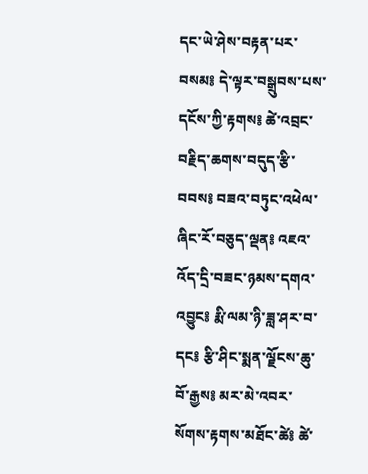དང་ཡེ་ཤེས་བརྟན་པར་བསམ༔ དེ་ལྟར་བསྒྲུབས་པས་དངོས་ཀྱི་རྟགས༔ ཚེ་འབྲང་བརྗིད་ཆགས་བདུད་རྩི་བབས༔ བཟའ་བཏུང་འཕེལ་ཞིང་རོ་བཅུད་ལྡན༔ འཇའ་འོད་དྲི་བཟང་ཉམས་དགའ་འབྱུང༔ རྨི་ལམ་ཉི་ཟླ་ཤར་བ་དང༔ རྩི་ཤིང་སྨན་ལྗོངས་ཆུ་བོ་རྒྱས༔ མར་མེ་འབར་སོགས་རྟགས་མཐོང་ཚེ༔ ཚེ་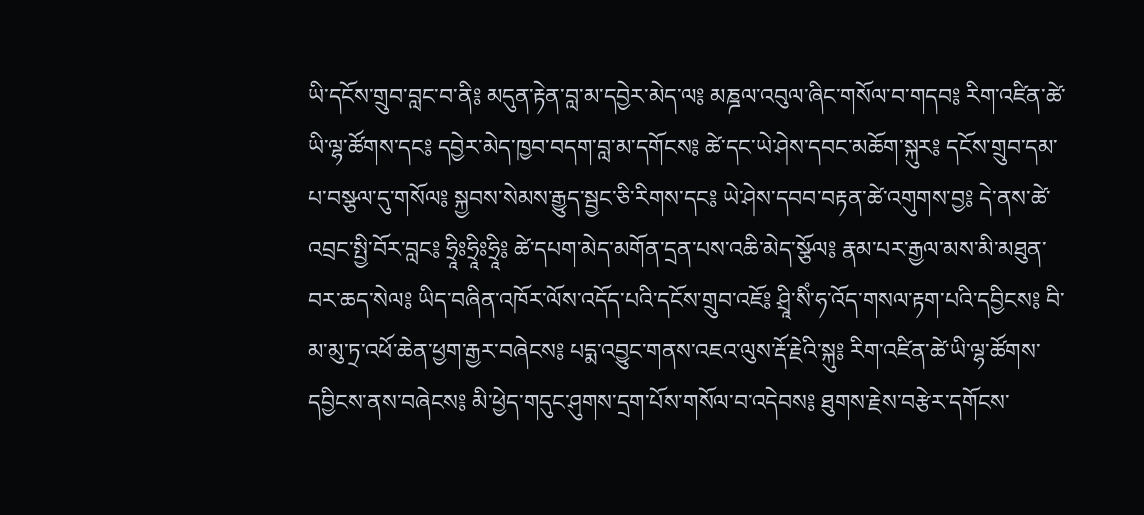ཡི་དངོས་གྲུབ་བླང་བ་ནི༔ མདུན་རྟེན་བླ་མ་དབྱེར་མེད་ལ༔ མཎྜལ་འབུལ་ཞིང་གསོལ་བ་གདབ༔ རིག་འཛིན་ཚེ་ཡི་ལྷ་ཚོགས་དང༔ དབྱེར་མེད་ཁྱབ་བདག་བླ་མ་དགོངས༔ ཚེ་དང་ཡེ་ཤེས་དབང་མཆོག་སྐུར༔ དངོས་གྲུབ་དམ་པ་བསྩལ་དུ་གསོལ༔ སྐྱབས་སེམས་རྒྱུད་སྦྱང་ཅི་རིགས་དང༔ ཡེ་ཤེས་དབབ་བརྟན་ཚེ་འགུགས་བྱ༔ དེ་ནས་ཚེ་འབྲང་སྤྱི་བོར་བླང༔ ཧྲཱིཿཧྲཱིཿཧྲཱི༔ ཚེ་དཔག་མེད་མགོན་དྲན་པས་འཆི་མེད་སྩོལ༔ རྣམ་པར་རྒྱལ་མས་མི་མཐུན་བར་ཆད་སེལ༔ ཡིད་བཞིན་འཁོར་ལོས་འདོད་པའི་དངོས་གྲུབ་འཇོ༔ ཤྲཱི་སིཾ་ཧ་འོད་གསལ་རྟག་པའི་དབྱིངས༔ བི་མ་མུ་ཏྲ་འཕོ་ཆེན་ཕྱག་རྒྱར་བཞེངས༔ པདྨ་འབྱུང་གནས་འཇའ་ལུས་རྡོ་རྗེའི་སྐུ༔ རིག་འཛིན་ཚེ་ཡི་ལྷ་ཚོགས་དབྱིངས་ནས་བཞེངས༔ མི་ཕྱེད་གདུང་ཤུགས་དྲག་པོས་གསོལ་བ་འདེབས༔ ཐུགས་རྗེས་བརྩེར་དགོངས་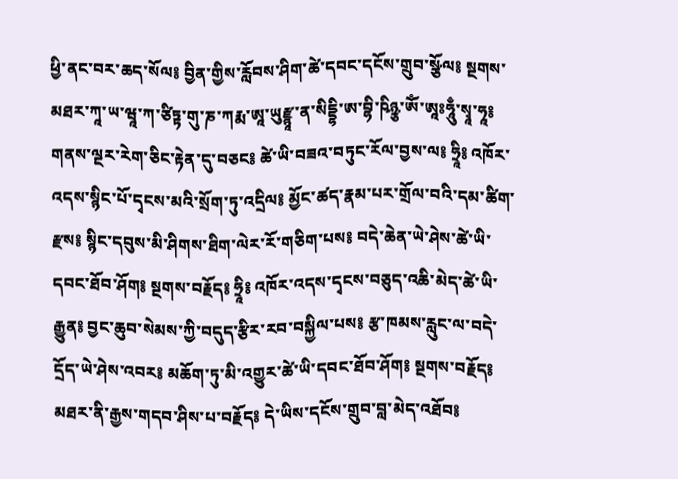ཕྱི་ནང་བར་ཆད་སོལ༔ བྱིན་གྱིས་རློབས་ཤིག་ཚེ་དབང་དངོས་གྲུབ་སྩོལ༔ སྔགས་མཐར་ཀཱ་ཡ་ཝཱ་ཀ་ཙིཏྟ་གུ་ཎ་ཀརྨ་ཨཱ་ཡུརྫྙཱ་ན་སིདྡྷི་ཨ་བྷི་ཥིཉྩ་ཨོཾ་ཨཱཿཧཱུྃ་སྭཱ་ཧཱ༔ གནས་ལྔར་རེག་ཅིང་རྟེན་དུ་བཅང༔ ཚེ་ཡི་བཟའ་བཏུང་རོལ་བྱས་ལ༔ ཧྲཱི༔ འཁོར་འདས་སྙིང་པོ་དྭངས་མའི་སྲོག་ཏུ་འདྲིལ༔ མྱོང་ཚད་རྣམ་པར་གྲོལ་བའི་དམ་ཚིག་རྫས༔ སྙིང་དབུས་མི་ཤིགས་ཐིག་ལེར་རོ་གཅིག་པས༔ བདེ་ཆེན་ཡེ་ཤེས་ཚེ་ཡི་དབང་ཐོབ་ཤོག༔ སྔགས་བརྗོད༔ ཧྲཱི༔ འཁོར་འདས་དྭངས་བཅུད་འཆི་མེད་ཚེ་ཡི་རྒྱུན༔ བྱང་ཆུབ་སེམས་ཀྱི་བདུད་རྩིར་རབ་བསྐྱིལ་པས༔ རྩ་ཁམས་རླུང་ལ་བདེ་དྲོད་ཡེ་ཤེས་འབར༔ མཆོག་ཏུ་མི་འགྱུར་ཚེ་ཡི་དབང་ཐོབ་ཤོག༔ སྔགས་བརྗོད༔ མཐར་ནི་རྒྱས་གདབ་ཤིས་པ་བརྗོད༔ དེ་ཡིས་དངོས་གྲུབ་བླ་མེད་འཐོབ༔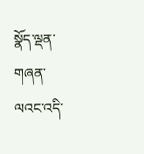སྣོད་ལྡན་གཞན་ལའང་འདི་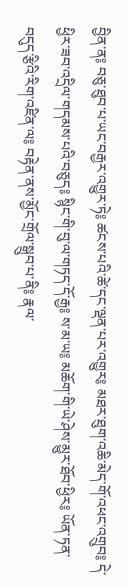བྱིན་ན༔ བཅུ་ཐུབ་པ་ཡང་བརྒྱར་འགྱུར་ཏེ༔ ཚངས་པའི་ཚེ་དང་ལྡན་པར་འགྱུར༔ མཐར་ཐུག་འཆི་མེད་གོ་འཕང་འགྲུབ༔ དེ་ཕྱིར་ཟབ་འདྲིལ་གདམས་པའི་བཅུད༔ སྙིང་གི་བུ་ལ་གཏད་དོ་རྒྱ༔ ས་མ་ཡ༔ མཆོག་གི་ཡེ་ཤེས་མྱུར་ཐོབ་ཕྱིར༔ ཡོན་ཏན་བདུད་རྩིའི་རིག་འཛིན་ལ༔ བརྟེན་ནས་མྱོང་གྲོལ་སྒྲུབ་པ་ནི༔ རྣལ་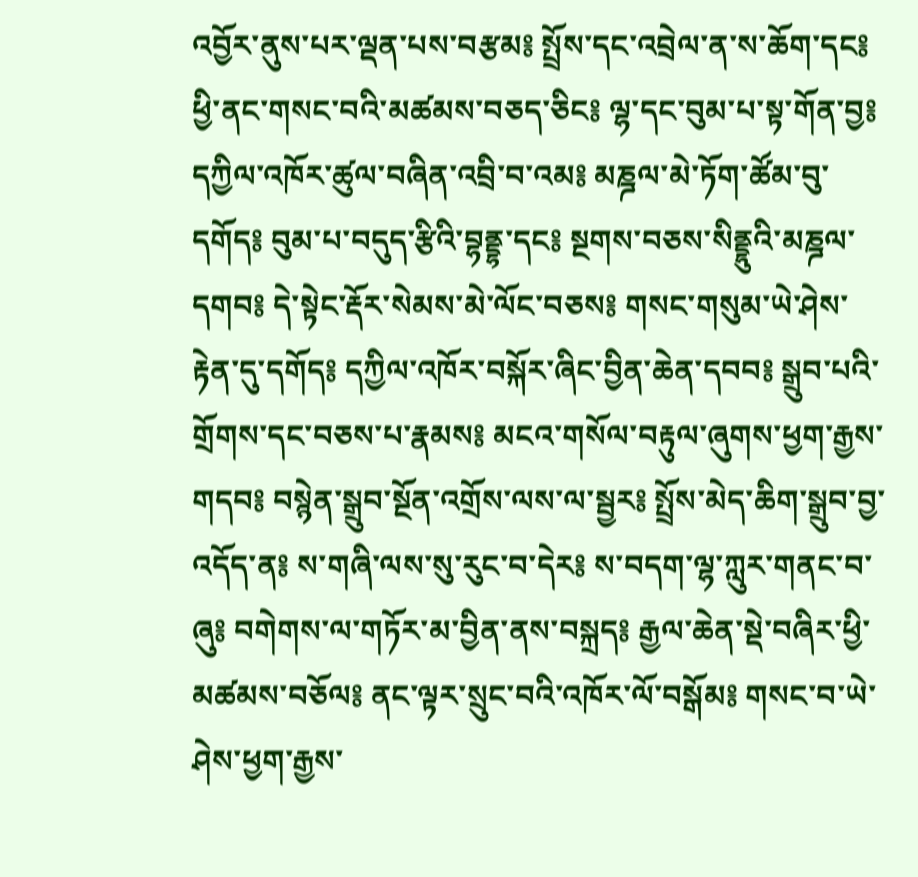འབྱོར་ནུས་པར་ལྡན་པས་བརྩམ༔ སྤྲོས་དང་འབྲེལ་ན་ས་ཆོག་དང༔ ཕྱི་ནང་གསང་བའི་མཚམས་བཅད་ཅིང༔ ལྷ་དང་བུམ་པ་སྟ་གོན་བྱ༔ དཀྱིལ་འཁོར་ཚུལ་བཞིན་འབྲི་བ་འམ༔ མཎྜལ་མེ་ཏོག་ཚོམ་བུ་དགོད༔ བུམ་པ་བདུད་རྩིའི་བྷནྡྷ་དང༔ སྔགས་བཅས་སིནྡྷུའི་མཎྜལ་དགབ༔ དེ་སྟེང་རྡོར་སེམས་མེ་ལོང་བཅས༔ གསང་གསུམ་ཡེ་ཤེས་རྟེན་དུ་དགོད༔ དཀྱིལ་འཁོར་བསྐོར་ཞིང་བྱིན་ཆེན་དབབ༔ སྒྲུབ་པའི་གྲོགས་དང་བཅས་པ་རྣམས༔ མངའ་གསོལ་བརྟུལ་ཞུགས་ཕྱག་རྒྱས་གདབ༔ བསྙེན་སྒྲུབ་སྔོན་འགྲོས་ལས་ལ་སྦྱར༔ སྤྲོས་མེད་ཆིག་སྒྲུབ་བྱ་འདོད་ན༔ ས་གཞི་ལས་སུ་རུང་བ་དེར༔ ས་བདག་ལྷ་ཀླུར་གནང་བ་ཞུ༔ བགེགས་ལ་གཏོར་མ་བྱིན་ནས་བསྐྲད༔ རྒྱལ་ཆེན་སྡེ་བཞིར་ཕྱི་མཚམས་བཅོལ༔ ནང་ལྟར་སྲུང་བའི་འཁོར་ལོ་བསྒོམ༔ གསང་བ་ཡེ་ཤེས་ཕྱག་རྒྱས་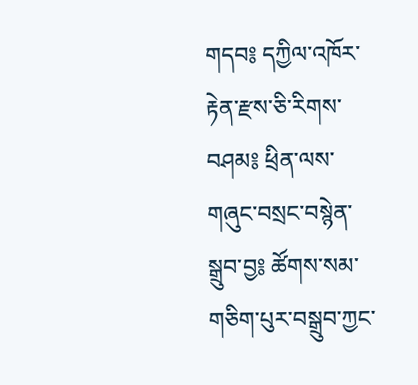གདབ༔ དཀྱིལ་འཁོར་རྟེན་རྫས་ཅི་རིགས་བཤམ༔ ཕྲིན་ལས་གཞུང་བསྲང་བསྙེན་སྒྲུབ་བྱ༔ ཚོགས་སམ་གཅིག་པུར་བསྒྲུབ་ཀྱང་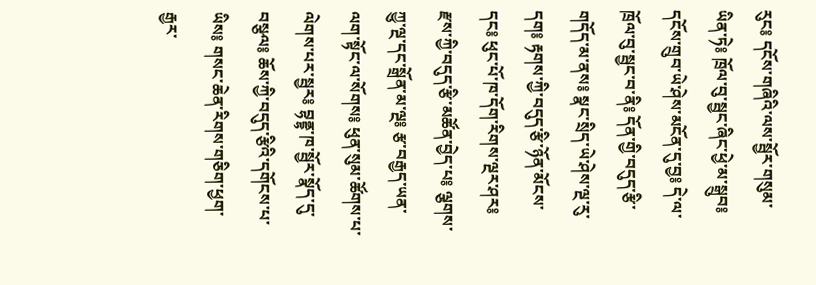རུང༔ དངོས་གཞིའི་ལས་སྦྱོར་གསུམ་ཡིན་ཏེ༔ ཁྲོལ་བུ་སྦྱང་ཞིང་ཕྱེ་མ་སྒྲུབ༔ དངོས་གྲུབ་ཡེ་ཤེས་མངོན་དུ་བྱ༔ དེ་ལ་ཁྲོལ་བུ་སྦྱང་བ་ནི༔ དོན་གྱི་བདུད་རྩི་གདོད་མ་ནས༔ སྣང་སྲིད་ཡེ་ཤེས་ལྔ་རུ་དག༔ རྟགས་ཀྱི་བདུད་རྩི་ཉོན་མོངས་དང༔ ཕུང་པོ་ཁ་དོག་རིགས་ལྔར་ཤར༔ རྫས་ཀྱི་བདུད་རྩི་མཚོན་བྱེད་པ༔ ལྕགས་ཀྱུ་ལྔ་དང་སྒྲོན་མ་ལྔ༔ རྩ་བརྒྱད་ཡན་ལག་སྟོང་ལ་སོགས༔ ཕུན་སུམ་ཚོགས་པ་ལེགས་པར་སྦྱར༔ བྷནྡྷ་ཁ་སྦྱོར་སྣོད་དུ་བསྩལ༔ ཆོས་ཀྱི་བདུད་རྩིའི་དགོངས་པ་ཡིས༔ གསང་ཆེན་རིགས་གཅིག་ཕྱག་རྒྱར་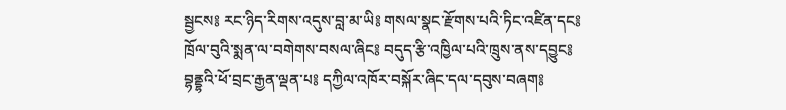སྦྱངས༔ རང་ཉིད་རིགས་འདུས་བླ་མ་ཡི༔ གསལ་སྣང་རྫོགས་པའི་ཏིང་འཛིན་དང༔ ཁྲོལ་བུའི་སྨན་ལ་བགེགས་བསལ་ཞིང༔ བདུད་རྩི་འཁྱིལ་པའི་ཁྲུས་ནས་དབྱུང༔ བྷནྡྷའི་ཕོ་བྲང་རྒྱན་ལྡན་པ༔ དཀྱིལ་འཁོར་བསྐོར་ཞིང་དལ་དབུས་བཞག༔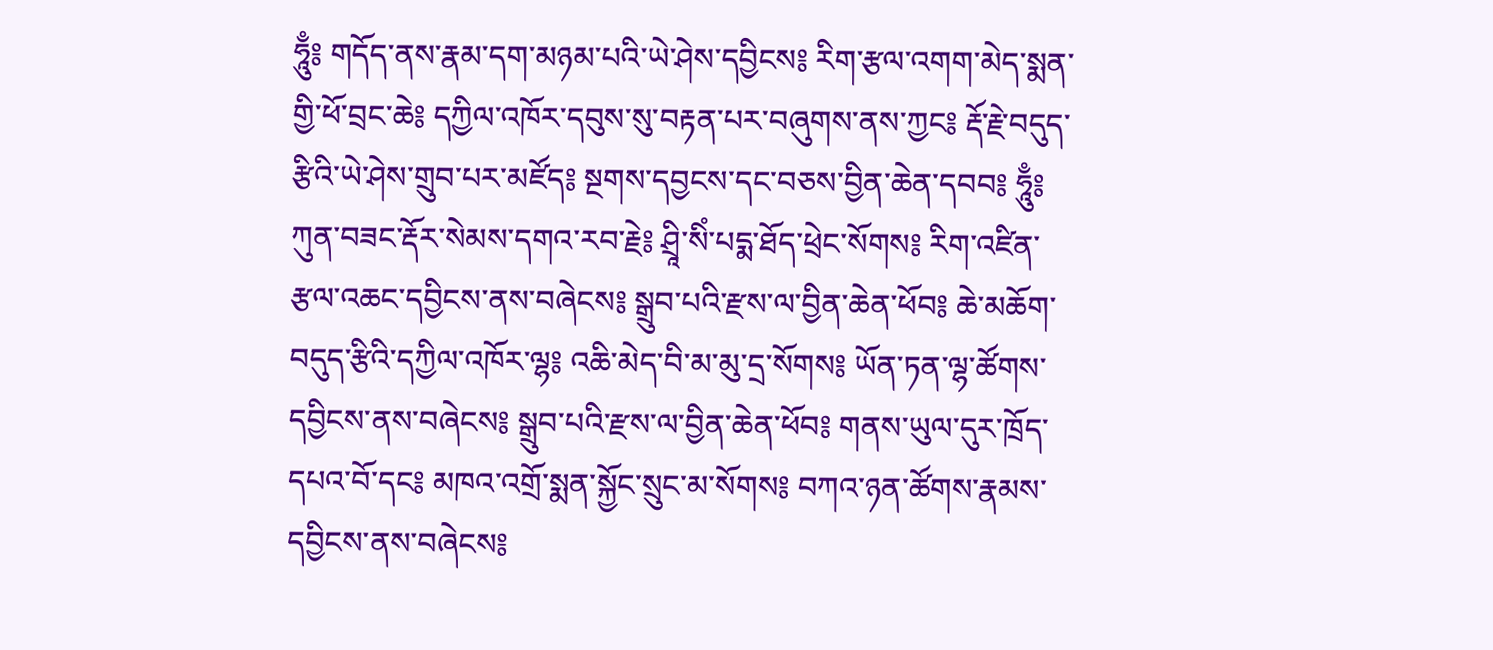ཧཱུྃ༔ གདོད་ནས་རྣམ་དག་མཉམ་པའི་ཡེ་ཤེས་དབྱིངས༔ རིག་རྩལ་འགག་མེད་སྨན་གྱི་ཕོ་བྲང་ཆེ༔ དཀྱིལ་འཁོར་དབུས་སུ་བརྟན་པར་བཞུགས་ནས་ཀྱང༔ རྡོ་རྗེ་བདུད་རྩིའི་ཡེ་ཤེས་གྲུབ་པར་མཛོད༔ སྔགས་དབྱངས་དང་བཅས་བྱིན་ཆེན་དབབ༔ ཧཱུྃ༔ ཀུན་བཟང་རྡོར་སེམས་དགའ་རབ་རྗེ༔ ཤྲཱི་སིཾ་པདྨ་ཐོད་ཕྲེང་སོགས༔ རིག་འཛིན་རྩལ་འཆང་དབྱིངས་ནས་བཞེངས༔ སྒྲུབ་པའི་རྫས་ལ་བྱིན་ཆེན་ཕོབ༔ ཆེ་མཆོག་བདུད་རྩིའི་དཀྱིལ་འཁོར་ལྷ༔ འཆི་མེད་བི་མ་མུ་དྲ་སོགས༔ ཡོན་ཏན་ལྷ་ཚོགས་དབྱིངས་ནས་བཞེངས༔ སྒྲུབ་པའི་རྫས་ལ་བྱིན་ཆེན་ཕོབ༔ གནས་ཡུལ་དུར་ཁྲོད་དཔའ་བོ་དང༔ མཁའ་འགྲོ་སྨན་སྐྱོང་སྲུང་མ་སོགས༔ བཀའ་ཉན་ཚོགས་རྣམས་དབྱིངས་ནས་བཞེངས༔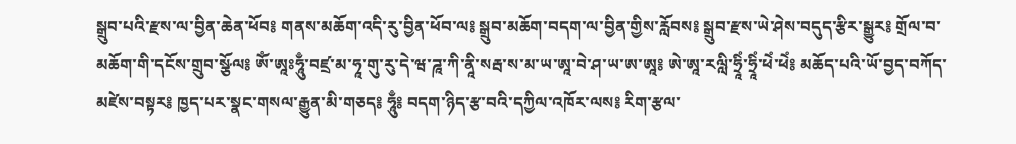སྒྲུབ་པའི་རྫས་ལ་བྱིན་ཆེན་ཕོབ༔ གནས་མཆོག་འདི་རུ་བྱིན་ཕོབ་ལ༔ སྒྲུབ་མཆོག་བདག་ལ་བྱིན་གྱིས་རློབས༔ སྒྲུབ་རྫས་ཡེ་ཤེས་བདུད་རྩིར་སྒྱུར༔ གྲོལ་བ་མཆོག་གི་དངོས་གྲུབ་སྩོལ༔ ཨོཾ་ཨཱཿཧཱུྃ་བཛྲ་མ་ཧཱ་གུ་རུ་དེ་ཝ་ཌཱ་ཀི་ནཱི་སརྦ་ས་མ་ཡ་ཨཱ་བེ་ཤ་ཡ་ཨ་ཨཱ༔ ཨེ་ཨཱ་རལླི་ཧྲཱིཾ་ཧྲཱིཾ་ཕེཾ་ཕེཾ༔ མཆོད་པའི་ཡོ་བྱད་བཀོད་མཛེས་བསྟར༔ ཁྱད་པར་སྣང་གསལ་རྒྱུན་མི་གཅད༔ ཧཱུྃ༔ བདག་ཉིད་རྩ་བའི་དཀྱིལ་འཁོར་ལས༔ རིག་རྩལ་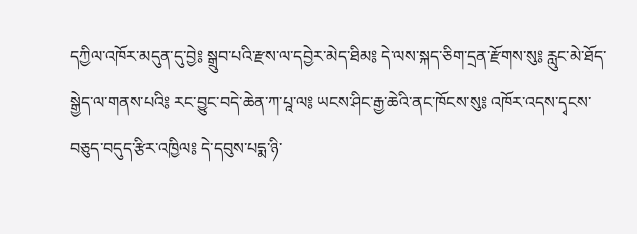དཀྱིལ་འཁོར་མདུན་དུ་བྱེ༔ སྒྲུབ་པའི་རྫས་ལ་དབྱེར་མེད་ཐིམ༔ དེ་ལས་སྐད་ཅིག་དྲན་རྫོགས་སུ༔ རླུང་མེ་ཐོད་སྒྱེད་ལ་གནས་པའི༔ རང་བྱུང་བདེ་ཆེན་ཀ་པཱ་ལ༔ ཡངས་ཤིང་རྒྱ་ཆེའི་ནང་ཁོངས་སུ༔ འཁོར་འདས་དྭངས་བཅུད་བདུད་རྩིར་འཁྱིལ༔ དེ་དབུས་པདྨ་ཉི་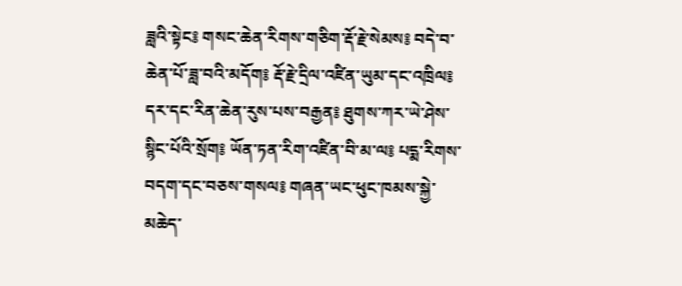ཟླའི་སྟེང༔ གསང་ཆེན་རིགས་གཅིག་རྡོ་རྗེ་སེམས༔ བདེ་བ་ཆེན་པོ་ཟླ་བའི་མདོག༔ རྡོ་རྗེ་དྲིལ་འཛིན་ཡུམ་དང་འཁྲིལ༔ དར་དང་རིན་ཆེན་རུས་པས་བརྒྱན༔ ཐུགས་ཀར་ཡེ་ཤེས་སྙིང་པོའི་སྲོག༔ ཡོན་ཏན་རིག་འཛིན་བི་མ་ལ༔ པདྨ་རིགས་བདག་དང་བཅས་གསལ༔ གཞན་ཡང་ཕུང་ཁམས་སྐྱེ་མཆེད་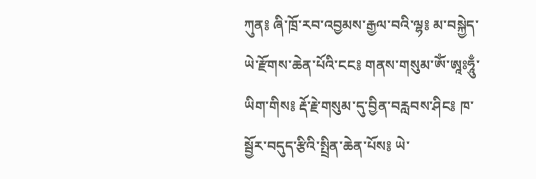ཀུན༔ ཞི་ཁྲོ་རབ་འབྱམས་རྒྱལ་བའི་ལྷ༔ མ་བསྐྱེད་ཡེ་རྫོགས་ཆེན་པོའི་ངང༔ གནས་གསུམ་ཨོཾ་ཨཱཿཧཱུྃ་ཡིག་གིས༔ རྡོ་རྗེ་གསུམ་དུ་བྱིན་བརླབས་ཤིང༔ ཁ་སྦྱོར་བདུད་རྩིའི་སྤྲིན་ཆེན་པོས༔ ཡེ་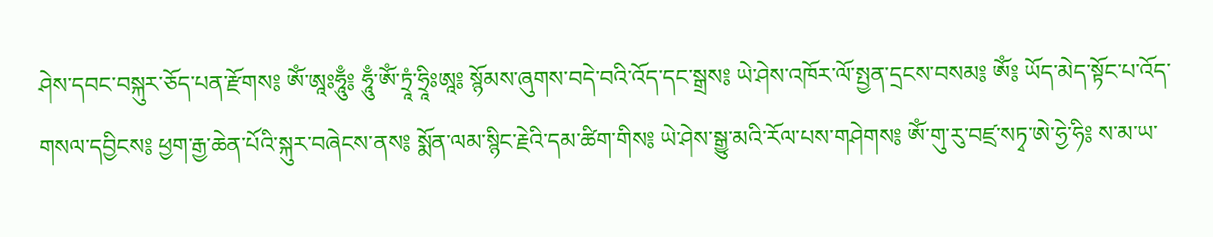ཤེས་དབང་བསྐུར་ཅོད་པན་རྫོགས༔ ཨོཾ་ཨཱཿཧཱུྃ༔ ཧཱུྃ་ཨོཾ་ཏྲཱཾ་ཧྲཱིཿཨཱ༔ སྙོམས་ཞུགས་བདེ་བའི་འོད་དང་སྒྲས༔ ཡེ་ཤེས་འཁོར་ལོ་སྤྱན་དྲངས་བསམ༔ ཨོཾ༔ ཡོད་མེད་སྟོང་པ་འོད་གསལ་དབྱིངས༔ ཕྱག་རྒྱ་ཆེན་པོའི་སྐུར་བཞེངས་ནས༔ སྨོན་ལམ་སྙིང་རྗེའི་དམ་ཚིག་གིས༔ ཡེ་ཤེས་སྒྱུ་མའི་རོལ་པས་གཤེགས༔ ཨོཾ་གུ་རུ་བཛྲ་སཏྭ་ཨེ་ཧྱེ་ཧི༔ ས་མ་ཡ་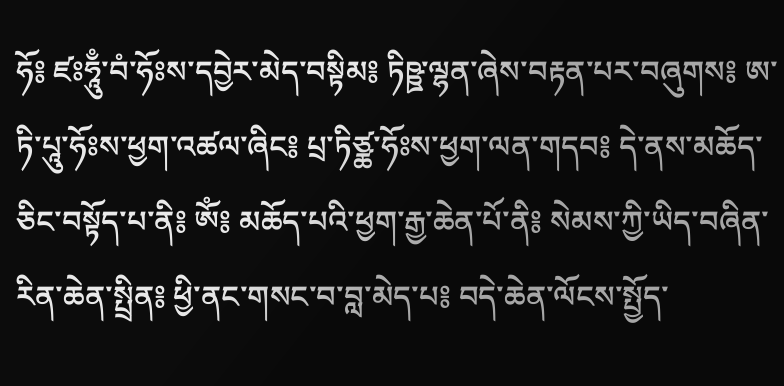ཧོ༔ ཛཿཧཱུྃ་བཾ་ཧོཿས་དབྱེར་མེད་བསྟིམ༔ ཏིཥྛ་ལྷན་ཞེས་བརྟན་པར་བཞུགས༔ ཨ་ཏི་པཱུ་ཧོཿས་ཕྱག་འཚལ་ཞིང༔ པྲ་ཏིཙྪ་ཧོཿས་ཕྱག་ལན་གདབ༔ དེ་ནས་མཆོད་ཅིང་བསྟོད་པ་ནི༔ ཨོཾ༔ མཆོད་པའི་ཕྱག་རྒྱ་ཆེན་པོ་ནི༔ སེམས་ཀྱི་ཡིད་བཞིན་རིན་ཆེན་སྤྲིན༔ ཕྱི་ནང་གསང་བ་བླ་མེད་པ༔ བདེ་ཆེན་ལོངས་སྤྱོད་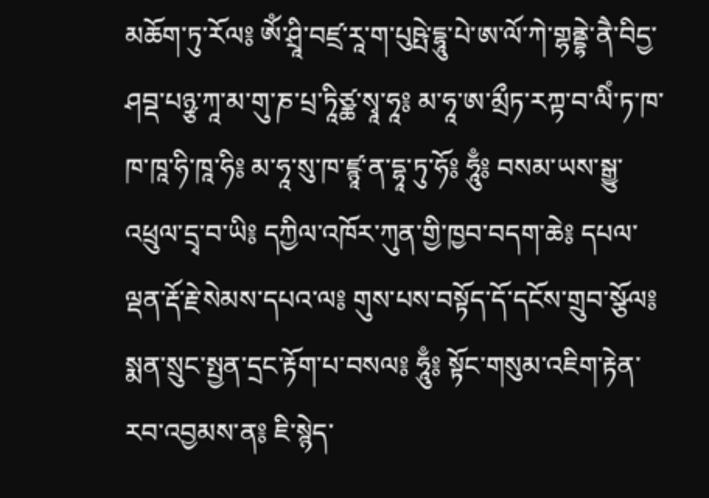མཆོག་ཏུ་རོལ༔ ཨོཾ་ཤྲཱི་བཛྲ་རཱ་ག་པུཥྤེ་དྷཱུ་པེ་ཨ་ལོ་ཀེ་གྷནྡྷེ་ནཻ་བིདྱ་ཤབྡ་པཉྩ་ཀཱ་མ་གུ་ཎ་པྲ་ཏཱིཙྪ་སྭཱ་ཧཱ༔ མ་ཧཱ་ཨ་མྲྀཏ་རཀྟ་བ་ལིཾ་ཏ་ཁ་ཁ་ཁཱ་ཧི་ཁཱ་ཧི༔ མ་ཧཱ་སུ་ཁ་ཛྙཱ་ན་དྷཱ་ཏུ་ཧོ༔ ཧཱུྃ༔ བསམ་ཡས་སྒྱུ་འཕྲུལ་དྲྭ་བ་ཡི༔ དཀྱིལ་འཁོར་ཀུན་གྱི་ཁྱབ་བདག་ཆེ༔ དཔལ་ལྡན་རྡོ་རྗེ་སེམས་དཔའ་ལ༔ གུས་པས་བསྟོད་དོ་དངོས་གྲུབ་སྩོལ༔ སྨན་སྲུང་སྤྱན་དྲང་རྟོག་པ་བསལ༔ ཧཱུྃ༔ སྟོང་གསུམ་འཇིག་རྟེན་རབ་འབྱམས་ན༔ ཇི་སྙེད་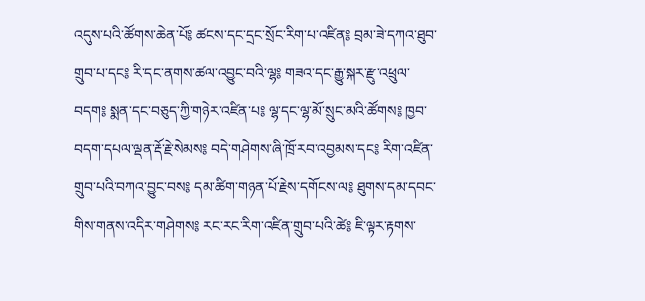འདུས་པའི་ཚོགས་ཆེན་པོ༔ ཚངས་དང་དྲང་སྲོང་རིག་པ་འཛིན༔ བྲམ་ཟེ་དཀའ་ཐུབ་གྲུབ་པ་དང༔ རི་དང་ནགས་ཚལ་འབྱུང་བའི་ལྷ༔ གཟའ་དང་རྒྱུ་སྐར་རྫུ་འཕྲུལ་བདག༔ སྨན་དང་བཅུད་ཀྱི་གཉེར་འཛིན་པ༔ ལྷ་དང་ལྷ་མོ་སྲུང་མའི་ཚོགས༔ ཁྱབ་བདག་དཔལ་ལྡན་རྡོ་རྗེ་སེམས༔ བདེ་གཤེགས་ཞི་ཁྲོ་རབ་འབྱམས་དང༔ རིག་འཛིན་གྲུབ་པའི་བཀའ་བྱུང་བས༔ དམ་ཚིག་གཉན་པོ་རྗེས་དགོངས་ལ༔ ཐུགས་དམ་དབང་གིས་གནས་འདིར་གཤེགས༔ རང་རང་རིག་འཛིན་གྲུབ་པའི་ཚེ༔ ཇི་ལྟར་རྟགས་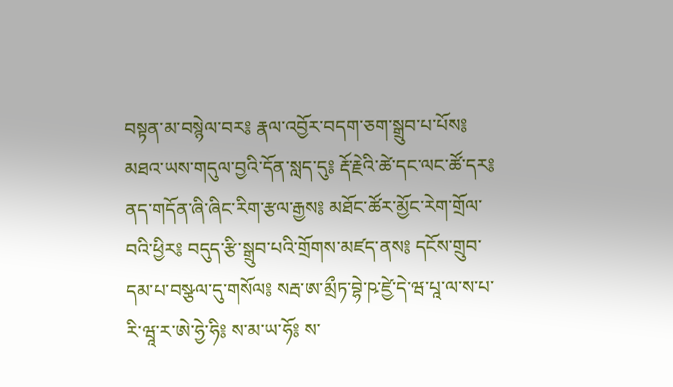བསྟན་མ་བསྙེལ་བར༔ རྣལ་འབྱོར་བདག་ཅག་སྒྲུབ་པ་པོས༔ མཐའ་ཡས་གདུལ་བྱའི་དོན་སླད་དུ༔ རྡོ་རྗེའི་ཚེ་དང་ལང་ཚོ་དར༔ ནད་གདོན་ཞི་ཞིང་རིག་རྩལ་རྒྱས༔ མཐོང་ཚོར་མྱོང་རེག་གྲོལ་བའི་ཕྱིར༔ བདུད་རྩི་སྒྲུབ་པའི་གྲོགས་མཛད་ནས༔ དངོས་གྲུབ་དམ་པ་བསྩལ་དུ་གསོལ༔ སརྦ་ཨ་མྲྀཏ་བྷེ་ཥ་ཛྱེ་དེ་ཝ་པཱ་ལ་ས་པ་རི་ཝཱ་ར་ཨེ་ཧྱེ་ཧི༔ ས་མ་ཡ་ཧོ༔ ས་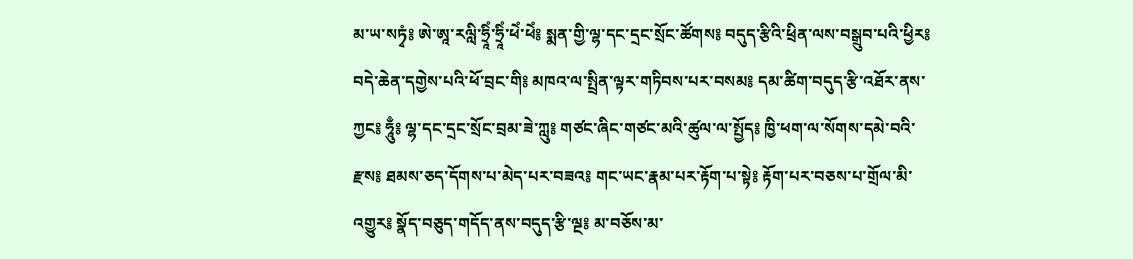མ་ཡ་སཏྭཾ༔ ཨེ་ཨཱ་རལླི་ཧྲཱིཾ་ཧྲཱིཾ་ཕེཾ་ཕེཾ༔ སྨན་གྱི་ལྷ་དང་དྲང་སྲོང་ཚོགས༔ བདུད་རྩིའི་ཕྲིན་ལས་བསྒྲུབ་པའི་ཕྱིར༔ བདེ་ཆེན་དགྱེས་པའི་ཕོ་བྲང་གི༔ མཁའ་ལ་སྤྲིན་ལྟར་གཏིབས་པར་བསམ༔ དམ་ཚིག་བདུད་རྩི་འཐོར་ནས་ཀྱང༔ ཧཱུྃ༔ ལྷ་དང་དྲང་སྲོང་བྲམ་ཟེ་ཀླུ༔ གཙང་ཞིང་གཙང་མའི་ཚུལ་ལ་སྤྱོད༔ ཁྱི་ཕག་ལ་སོགས་དམེ་བའི་རྫས༔ ཐམས་ཅད་དོགས་པ་མེད་པར་བཟའ༔ གང་ཡང་རྣམ་པར་རྟོག་པ་སྟེ༔ རྟོག་པར་བཅས་པ་གྲོལ་མི་འགྱུར༔ སྣོད་བཅུད་གདོད་ནས་བདུད་རྩི་ལྔ༔ མ་བཅོས་མ་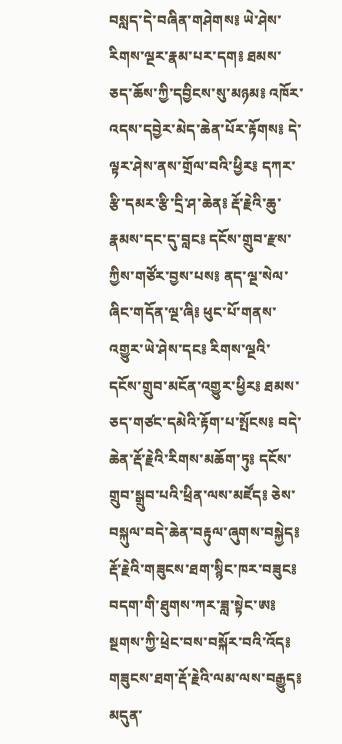བསླད་དེ་བཞིན་གཤེགས༔ ཡེ་ཤེས་རིགས་ལྔར་རྣམ་པར་དག༔ ཐམས་ཅད་ཆོས་ཀྱི་དབྱིངས་སུ་མཉམ༔ འཁོར་འདས་དབྱེར་མེད་ཆེན་པོར་རྟོགས༔ དེ་ལྟར་ཤེས་ནས་གྲོལ་བའི་ཕྱིར༔ དཀར་རྩི་དམར་རྩི་དྲི་ཤ་ཆེན༔ རྡོ་རྗེའི་ཆུ་རྣམས་དང་དུ་བླང༔ དངོས་གྲུབ་རྫས་ཀྱིས་གཙོར་བྱས་པས༔ ནད་ལྔ་སེལ་ཞིང་གདོན་ལྔ་ཞི༔ ཕུང་པོ་གནས་འགྱུར་ཡེ་ཤེས་དང༔ རིགས་ལྔའི་དངོས་གྲུབ་མངོན་འགྱུར་ཕྱིར༔ ཐམས་ཅད་གཙང་དམེའི་རྟོག་པ་སྤོངས༔ བདེ་ཆེན་རྡོ་རྗེའི་རིགས་མཆོག་ཏུ༔ དངོས་གྲུབ་སྒྲུབ་པའི་ཕྲིན་ལས་མཛོད༔ ཅེས་བསྐུལ་བདེ་ཆེན་བརྟུལ་ཞུགས་བསྐྱེད༔ རྡོ་རྗེའི་གཟུངས་ཐག་སྙིང་ཁར་བཟུང༔ བདག་གི་ཐུགས་ཀར་ཟླ་སྟེང་ཨ༔ སྔགས་ཀྱི་ཕྲེང་བས་བསྐོར་བའི་འོད༔ གཟུངས་ཐག་རྡོ་རྗེའི་ལམ་ལས་བརྒྱུད༔ མདུན་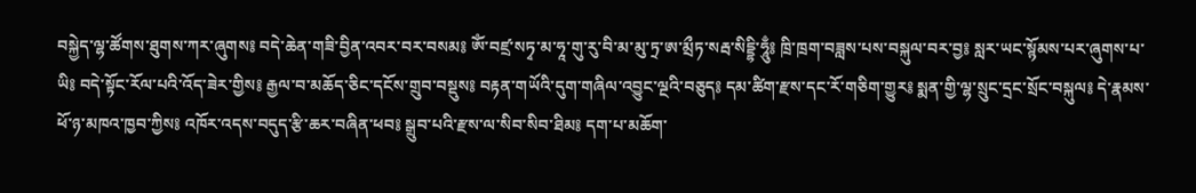བསྐྱེད་ལྷ་ཚོགས་ཐུགས་ཀར་ཞུགས༔ བདེ་ཆེན་གཟི་བྱིན་འབར་བར་བསམ༔ ཨོཾ་བཛྲ་སཏྭ་མ་ཧཱ་གུ་རུ་བི་མ་མུ་ཏྲ་ཨ་མྲྀཏ་སརྦ་སིདྡྷི་ཧཱུྃ༔ ཁྲི་ཁྲག་བཟླས་པས་བསྐུལ་བར་བྱ༔ སླར་ཡང་སྙོམས་པར་ཞུགས་པ་ཡི༔ བདེ་སྟོང་རོལ་པའི་འོད་ཟེར་གྱིས༔ རྒྱལ་བ་མཆོད་ཅིང་དངོས་གྲུབ་བསྡུས༔ བརྟན་གཡོའི་དུག་གཞིལ་འབྱུང་ལྔའི་བཅུད༔ དམ་ཚིག་རྫས་དང་རོ་གཅིག་གྱུར༔ སྨན་གྱི་ལྷ་སྲུང་དྲང་སྲོང་བསྐུལ༔ དེ་རྣམས་ཕོ་ཉ་མཁའ་ཁྱབ་ཀྱིས༔ འཁོར་འདས་བདུད་རྩི་ཆར་བཞིན་ཕབ༔ སྒྲུབ་པའི་རྫས་ལ་སིབ་སིབ་ཐིམ༔ དག་པ་མཆོག་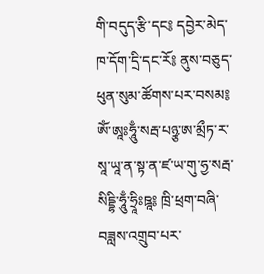གི་བདུད་རྩི་དང༔ དབྱེར་མེད་ཁ་དོག་དྲི་དང་རོ༔ ནུས་བཅུད་ཕུན་སུམ་ཚོགས་པར་བསམ༔ ཨོཾ་ཨཱཿཧཱུྃ་སརྦ་པཉྩ་ཨ་མྲྀཏ་ར་སཱ་ཡཱ་ན་སྟ་ན་ཛ་ཡ་གུ་ཧྱ་སརྦ་སིདྡྷི་ཧཱུྃ་ཧྲཱིཿཋཱ༔ ཁྲི་ཕྲག་བཞི་བཟླས་འགྲུབ་པར་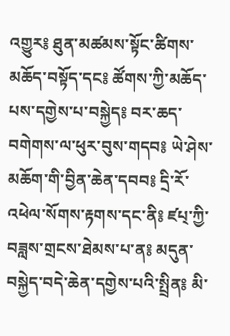འགྱུར༔ ཐུན་མཚམས་སྟོང་ཚིགས་མཆོད་བསྟོད་དང༔ ཚོགས་ཀྱི་མཆོད་པས་དགྱེས་པ་བསྐྱེད༔ བར་ཆད་བགེགས་ལ་ཕུར་བུས་གདབ༔ ཡེ་ཤེས་མཆོག་གི་བྱིན་ཆེན་དབབ༔ དྲི་རོ་འཕེལ་སོགས་རྟགས་དང་ནི༔ ཛཔ྄་ཀྱི་བཟླས་གྲངས་ཐེམས་པ་ན༔ མདུན་བསྐྱེད་བདེ་ཆེན་དགྱེས་པའི་སྤྲིན༔ མི་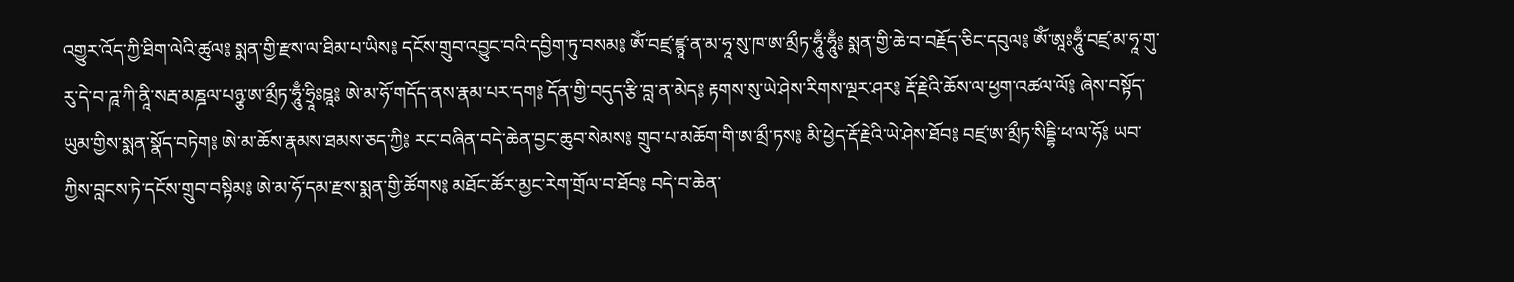འགྱུར་འོད་ཀྱི་ཐིག་ལེའི་ཚུལ༔ སྨན་གྱི་རྫས་ལ་ཐིམ་པ་ཡིས༔ དངོས་གྲུབ་འབྱུང་བའི་དབྱིག་ཏུ་བསམ༔ ཨོཾ་བཛྲ་ཛྙཱ་ན་མ་ཧཱ་སུ་ཁ་ཨ་མྲྀཏ་ཧཱུྃ་ཧཱུྃ༔ སྨན་གྱི་ཆེ་བ་བརྗོད་ཅིང་དབུལ༔ ཨོཾ་ཨཱཿཧཱུྃ་བཛྲ་མ་ཧཱ་གུ་རུ་དེ་བ་ཌཱ་ཀི་ནཱི་སརྦ་མཎྜལ་པཉྩ་ཨ་མྲྀཏ་ཧཱུྃ་ཧྲཱིཿཋཱ༔ ཨེ་མ་ཧོ་གདོད་ནས་རྣམ་པར་དག༔ དོན་གྱི་བདུད་རྩི་བླ་ན་མེད༔ རྟགས་སུ་ཡེ་ཤེས་རིགས་ལྔར་ཤར༔ རྡོ་རྗེའི་ཆོས་ལ་ཕྱག་འཚལ་ལོ༔ ཞེས་བསྟོད་ཡུམ་གྱིས་སྨན་སྣོད་བཏེག༔ ཨེ་མ་ཆོས་རྣམས་ཐམས་ཅད་ཀྱི༔ རང་བཞིན་བདེ་ཆེན་བྱང་ཆུབ་སེམས༔ གྲུབ་པ་མཆོག་གི་ཨ་མྲྀ་ཏས༔ མི་ཕྱེད་རྡོ་རྗེའི་ཡེ་ཤེས་ཐོབ༔ བཛྲ་ཨ་མྲྀཏ་སིདྡྷི་ཕ་ལ་ཧོ༔ ཡབ་ཀྱིས་བླངས་ཏེ་དངོས་གྲུབ་བསྟིམ༔ ཨེ་མ་ཧོ་དམ་རྫས་སྨན་གྱི་ཚོགས༔ མཐོང་ཚོར་མྱང་རེག་གྲོལ་བ་ཐོབ༔ བདེ་བ་ཆེན་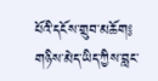པོའི་དངོས་གྲུབ་མཆོག༔ གཉིས་མེད་ཡིད་ཀྱིས་བླང་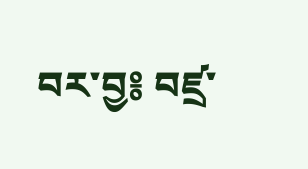བར་བྱ༔ བཛྲ་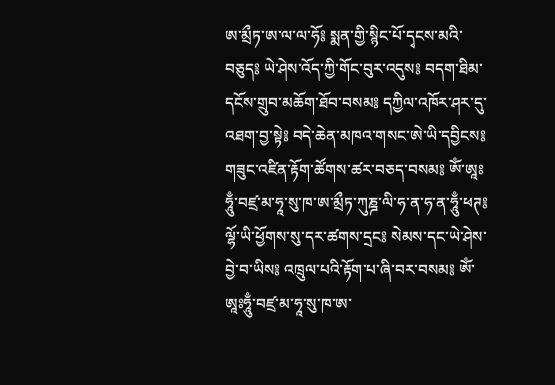ཨ་མྲྀཏ་ཨ་ལ་ལ་ཧོ༔ སྨན་གྱི་སྙིང་པོ་དྭངས་མའི་བཅུད༔ ཡེ་ཤེས་འོད་ཀྱི་གོང་བུར་འདུས༔ བདག་ཐིམ་དངོས་གྲུབ་མཆོག་ཐོབ་བསམ༔ དཀྱིལ་འཁོར་ཤར་དུ་འཐག་བྱ་སྟེ༔ བདེ་ཆེན་མཁའ་གསང་ཨེ་ཡི་དབྱིངས༔ གཟུང་འཛིན་རྟོག་ཚོགས་ཚར་བཅད་བསམ༔ ཨོཾ་ཨཱཿཧཱུྃ་བཛྲ་མ་ཧཱ་སུ་ཁ་ཨ་མྲྀཏ་ཀུཎྜ་ལི་ཧ་ན་ཧ་ན་ཧཱུྃ་ཕཊ༔ ལྷོ་ཡི་ཕྱོགས་སུ་དར་ཚགས་དྲང༔ སེམས་དང་ཡེ་ཤེས་བྱེ་བ་ཡིས༔ འཁྲུལ་པའི་རྟོག་པ་ཞི་བར་བསམ༔ ཨོཾ་ཨཱཿཧཱུྃ་བཛྲ་མ་ཧཱ་སུ་ཁ་ཨ་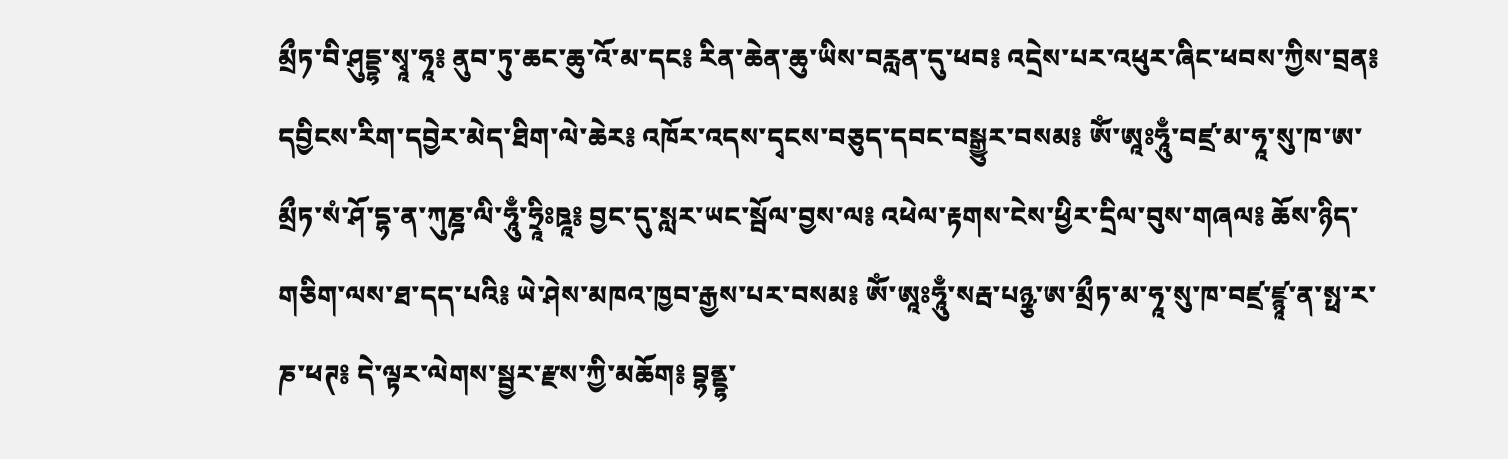མྲྀཏ་བི་ཤུདྡྷ་སྭཱ་ཧཱ༔ ནུབ་ཏུ་ཆང་ཆུ་འོ་མ་དང༔ རིན་ཆེན་ཆུ་ཡིས་བརླན་དུ་ཕབ༔ འདྲེས་པར་འཕུར་ཞིང་ཕབས་ཀྱིས་བྲན༔ དབྱིངས་རིག་དབྱེར་མེད་ཐིག་ལེ་ཆེར༔ འཁོར་འདས་དྭངས་བཅུད་དབང་བསྒྱུར་བསམ༔ ཨོཾ་ཨཱཿཧཱུྃ་བཛྲ་མ་ཧཱ་སུ་ཁ་ཨ་མྲྀཏ་སཾ་ཤོ་དྷ་ན་ཀུཎྜ་ལི་ཧཱུྃ་ཧྲཱིཿཋཱ༔ བྱང་དུ་སླར་ཡང་སྦོལ་བྱས་ལ༔ འཕེལ་རྟགས་ངེས་ཕྱིར་དྲིལ་བུས་གཞལ༔ ཆོས་ཉིད་གཅིག་ལས་ཐ་དད་པའི༔ ཡེ་ཤེས་མཁའ་ཁྱབ་རྒྱས་པར་བསམ༔ ཨོཾ་ཨཱཿཧཱུྃ་སརྦ་པཉྩ་ཨ་མྲྀཏ་མ་ཧཱ་སུ་ཁ་བཛྲ་ཛྙཱ་ན་སྥ་ར་ཎ་ཕཊ༔ དེ་ལྟར་ལེགས་སྦྱར་རྫས་ཀྱི་མཆོག༔ བྷནྡྷ་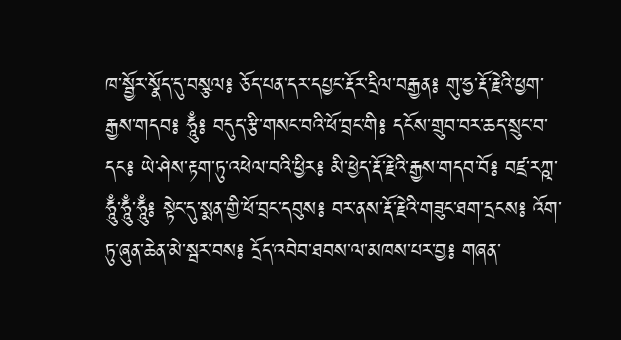ཁ་སྦྱོར་སྣོད་དུ་བསྩལ༔ ཅོད་པན་དར་དཔྱང་རྡོར་དྲིལ་བརྒྱན༔ གུ་ཧྱ་རྡོ་རྗེའི་ཕྱག་རྒྱས་གདབ༔ ཧཱུྃ༔ བདུད་རྩི་གསང་བའི་ཕོ་བྲང་གི༔ དངོས་གྲུབ་བར་ཆད་སྲུང་བ་དང༔ ཡེ་ཤེས་རྟག་ཏུ་འཕེལ་བའི་ཕྱིར༔ མི་ཕྱེད་རྡོ་རྗེའི་རྒྱས་གདབ་བོ༔ བཛྲ་རཀྵ་ཧཱུྃ་ཧཱུྃ་ཧཱུྃ༔ སྟེང་དུ་སྨན་གྱི་ཕོ་བྲང་དབུས༔ བར་ནས་རྡོ་རྗེའི་གཟུང་ཐག་དྲངས༔ འོག་ཏུ་ཞུན་ཆེན་མེ་སྦར་བས༔ དྲོད་འབེབ་ཐབས་ལ་མཁས་པར་བྱ༔ གཞན་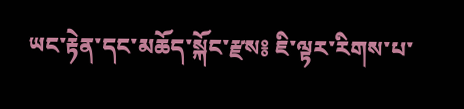ཡང་རྟེན་དང་མཆོད་སྐོང་རྫས༔ ཇི་ལྟར་རིགས་པ་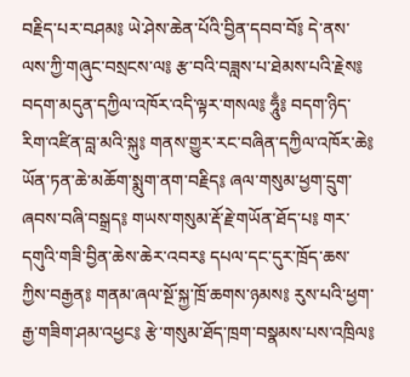བརྗིད་པར་བཤམ༔ ཡེ་ཤེས་ཆེན་པོའི་བྱིན་དབབ་བོ༔ དེ་ནས་ལས་ཀྱི་གཞུང་བསྲངས་ལ༔ རྩ་བའི་བཟླས་པ་ཐེམས་པའི་རྗེས༔ བདག་མདུན་དཀྱིལ་འཁོར་འདི་ལྟར་གསལ༔ ཧཱུྃ༔ བདག་ཉིད་རིག་འཛིན་བླ་མའི་སྐུ༔ གནས་གྱུར་རང་བཞིན་དཀྱིལ་འཁོར་ཆེ༔ ཡོན་ཏན་ཆེ་མཆོག་སྨུག་ནག་བརྗིད༔ ཞལ་གསུམ་ཕྱག་དྲུག་ཞབས་བཞི་བསྒྲད༔ གཡས་གསུམ་རྡོ་རྗེ་གཡོན་ཐོད་པ༔ གར་དགུའི་གཟི་བྱིན་ཆེས་ཆེར་འབར༔ དཔལ་དང་དུར་ཁྲོད་ཆས་ཀྱིས་བརྒྱན༔ གནམ་ཞལ་སྔོ་སྐྱ་ཁྲོ་ཆགས་ཉམས༔ རུས་པའི་ཕྱག་རྒྱ་གཟིག་ཤམ་འཕྱང༔ རྩེ་གསུམ་ཐོད་ཁྲག་བསྣམས་པས་འཁྲིལ༔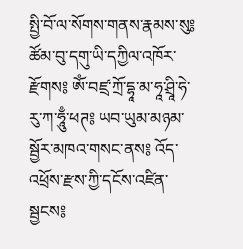སྤྱི་བོ་ལ་སོགས་གནས་རྣམས་སུ༔ ཚོམ་བུ་དགུ་ཡི་དཀྱིལ་འཁོར་རྫོགས༔ ཨོཾ་བཛྲ་ཀྲོ་དྷཱ་མ་ཧཱ་ཤྲཱི་ཧེ་རུ་ཀ་ཧཱུྃ་ཕཊ༔ ཡབ་ཡུམ་མཉམ་སྦྱོར་མཁའ་གསང་ནས༔ འོད་འཕྲོས་རྫས་ཀྱི་དངོས་འཛིན་སྦྱངས༔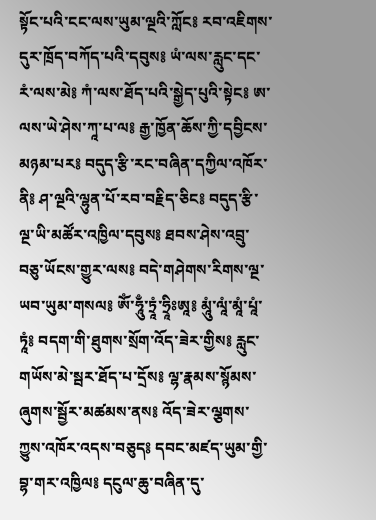སྟོང་པའི་ངང་ལས་ཡུམ་ལྔའི་ཀློང༔ རབ་འཇིགས་དུར་ཁྲོད་བཀོད་པའི་དབུས༔ ཡཾ་ལས་རླུང་དང་རཾ་ལས་མེ༔ ཀཾ་ལས་ཐོད་པའི་སྒྱེད་པུའི་སྟེང༔ ཨ་ལས་ཡེ་ཤེས་ཀཱ་པ་ལ༔ རྒྱ་ཁྱོན་ཆོས་ཀྱི་དབྱིངས་མཉམ་པར༔ བདུད་རྩི་རང་བཞིན་དཀྱིལ་འཁོར་ནི༔ ཤ་ལྔའི་ལྷུན་པོ་རབ་བརྗིད་ཅིང༔ བདུད་རྩི་ལྔ་ཡི་མཚོར་འཁྱིལ་དབུས༔ ཐབས་ཤེས་འབྲུ་བཅུ་ཡོངས་གྱུར་ལས༔ བདེ་གཤེགས་རིགས་ལྔ་ཡབ་ཡུམ་གསལ༔ ཨོཾ་ཧཱུྃ་ཏྲཱཾ་ཧྲཱིཿཨཱ༔ མཱུཾ་ལཱཾ་མཱཾ་པཱཾ་ཏཱཾ༔ བདག་གི་ཐུགས་སྲོག་འོད་ཟེར་གྱིས༔ རླུང་གཡོས་མེ་སྦར་ཐོད་པ་དྲོས༔ ལྷ་རྣམས་སྙོམས་ཞུགས་སྦྱོར་མཚམས་ནས༔ འོད་ཟེར་ལྕགས་ཀྱུས་འཁོར་འདས་བཅུད༔ དབང་མཛད་ཡུམ་གྱི་བྷ་གར་འཁྱིལ༔ དངུལ་ཆུ་བཞིན་དུ་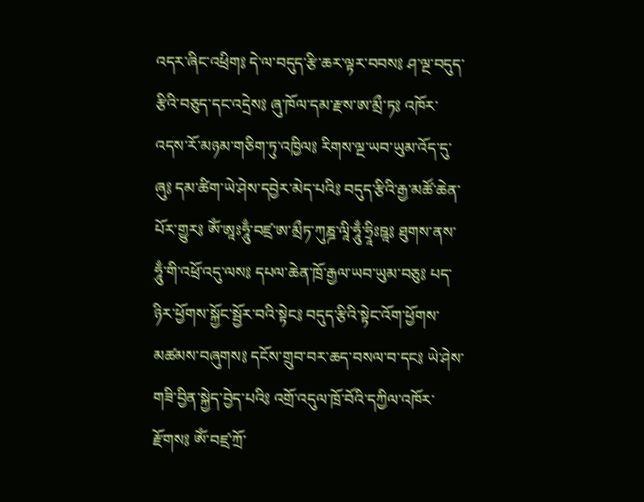འདར་ཞིང་འཕྲིག༔ དེ་ལ་བདུད་རྩི་ཆར་ལྟར་བབས༔ ཤ་ལྔ་བདུད་རྩིའི་བཅུད་དང་འདྲེས༔ ཞུ་ཁོལ་དམ་རྫས་ཨ་མྲྀ་ཏ༔ འཁོར་འདས་རོ་མཉམ་གཅིག་ཏུ་འཁྱིལ༔ རིགས་ལྔ་ཡབ་ཡུམ་འོད་དུ་ཞུ༔ དམ་ཚིག་ཡེ་ཤེས་དབྱེར་མེད་པའི༔ བདུད་རྩིའི་རྒྱ་མཚོ་ཆེན་པོར་གྱུར༔ ཨོཾ་ཨཱཿཧཱུྃ་བཛྲ་ཨ་མྲྀཏ་ཀུཎྜ་ལཱི་ཧཱུྃ་ཧྲཱིཿཋཱ༔ ཐུགས་ནས་ཧཱུྃ་གི་འཕྲོ་འདུ་ལས༔ དཔལ་ཆེན་ཁྲོ་རྒྱལ་ཡབ་ཡུམ་བཅུ༔ པད་ཉིར་ཕྱོགས་སྐྱོང་སྦྱོར་བའི་སྟེང༔ བདུད་རྩིའི་སྟེང་འོག་ཕྱོགས་མཚམས་བཞུགས༔ དངོས་གྲུབ་བར་ཆད་བསལ་བ་དང༔ ཡེ་ཤེས་གཟི་བྱིན་སྐྱེད་བྱེད་པའི༔ འགྲོ་འདུལ་ཁྲོ་བོའི་དཀྱིལ་འཁོར་རྫོགས༔ ཨོཾ་བཛྲ་ཀྲོ་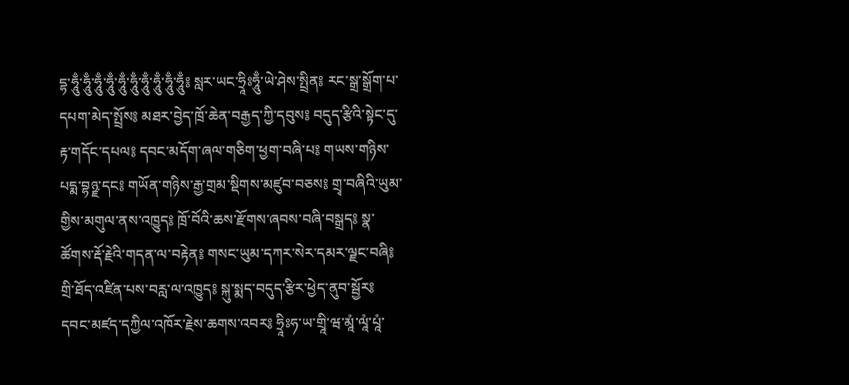དྷ་ཧཱུྃ་ཧཱུྃ་ཧཱུྃ་ཧཱུྃ་ཧཱུྃ་ཧཱུྃ་ཧཱུྃ་ཧཱུྃ་ཧཱུྃ་ཧཱུྃ༔ སླར་ཡང་ཧྲཱིཿཧཱུྃ་ཡེ་ཤེས་སྤྲིན༔ རང་སྒྲ་སྒྲོག་པ་དཔག་མེད་སྤྲོས༔ མཐར་བྱེད་ཁྲོ་ཆེན་བརྒྱད་ཀྱི་དབུས༔ བདུད་རྩིའི་སྟེང་དུ་རྟ་གདོང་དཔལ༔ དབང་མདོག་ཞལ་གཅིག་ཕྱག་བཞི་པ༔ གཡས་གཉིས་པདྨ་བྷཉྫ་དང༔ གཡོན་གཉིས་རྒྱ་གྲམ་སྡིགས་མཛུབ་བཅས༔ གྲྭ་བཞིའི་ཡུམ་གྱིས་མགུལ་ནས་འཁྱུད༔ ཁྲོ་བོའི་ཆས་རྫོགས་ཞབས་བཞི་བསྒྲད༔ སྣ་ཚོགས་རྡོ་རྗེའི་གདན་ལ་བརྟེན༔ གསང་ཡུམ་དཀར་སེར་དམར་ལྗང་བཞི༔ གྲི་ཐོད་འཛིན་པས་བརླ་ལ་འཁྱུད༔ སྐུ་སྨད་བདུད་རྩིར་ཕྱེད་ནུབ་སྦྱོར༔ དབང་མཛད་དཀྱིལ་འཁོར་རྗེས་ཆགས་འབར༔ ཧྲཱིཿཧ་ཡ་གྲཱི་ཝ་མཱཾ་ལཱཾ་པཱཾ་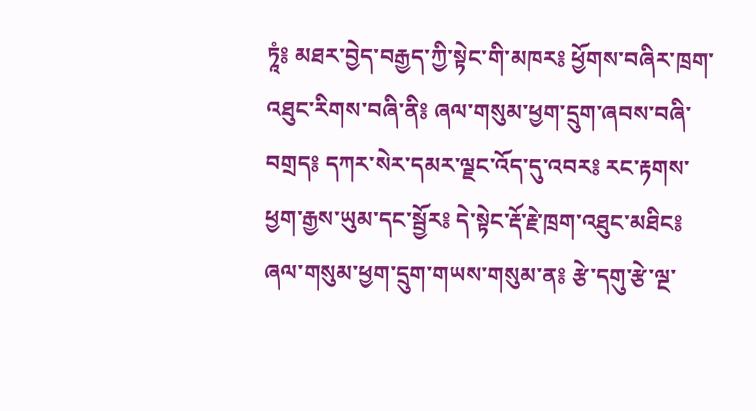ཏཱཾ༔ མཐར་བྱེད་བརྒྱད་ཀྱི་སྟེང་གི་མཁར༔ ཕྱོགས་བཞིར་ཁྲག་འཐུང་རིགས་བཞི་ནི༔ ཞལ་གསུམ་ཕྱག་དྲུག་ཞབས་བཞི་བགྲད༔ དཀར་སེར་དམར་ལྗང་འོད་དུ་འབར༔ རང་རྟགས་ཕྱག་རྒྱས་ཡུམ་དང་སྦྱོར༔ དེ་སྟེང་རྡོ་རྗེ་ཁྲག་འཐུང་མཐིང༔ ཞལ་གསུམ་ཕྱག་དྲུག་གཡས་གསུམ་ན༔ རྩེ་དགུ་རྩེ་ལྔ་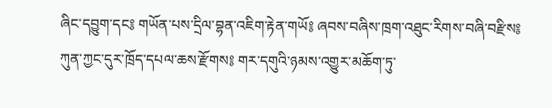ཞིང་དབྱུག་དང༔ གཡོན་པས་དྲིལ་བྷན་འཇིག་རྟེན་གཡོ༔ ཞབས་བཞིས་ཁྲག་འཐུང་རིགས་བཞི་བརྫིས༔ ཀུན་ཀྱང་དུར་ཁྲོད་དཔལ་ཆས་རྫོགས༔ གར་དགུའི་ཉམས་འགྱུར་མཆོག་ཏུ་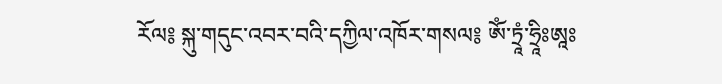རོལ༔ སྐུ་གདུང་འབར་བའི་དཀྱིལ་འཁོར་གསལ༔ ཨོཾ་ཏྲཱཾ་ཧྲཱིཿཨཱཿ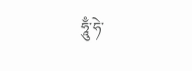ཧཱུྃ་ཧེ་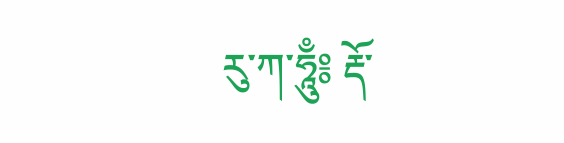རུ་ཀ་ཧཱུྃ༔ རྡོ་